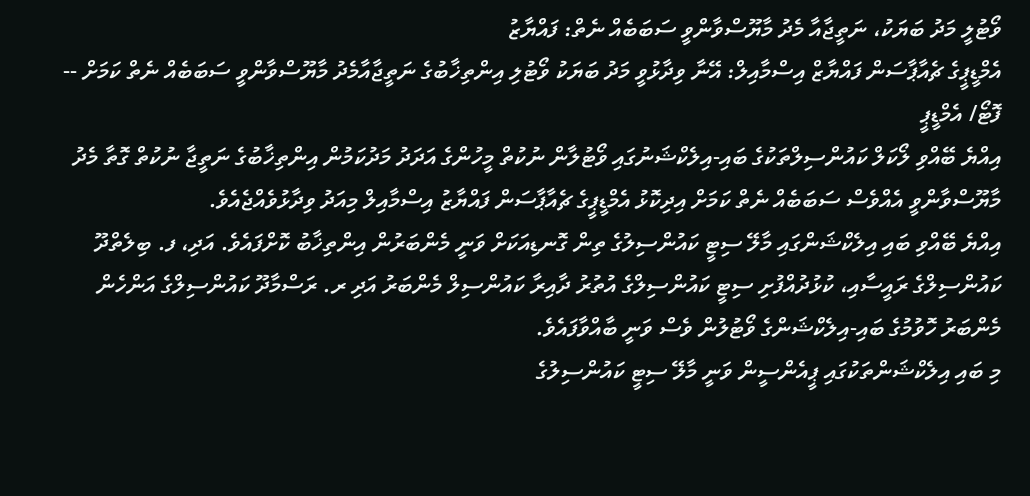ވޯޓުލީ މަދު ބަޔަކު، ނަތީޖާއާ މެދު މާޔޫސްވާންވީ ސަބަބެއް ނެތް: ފައްޔާޒު
އެމްޑީޕީގެ ޗެއާޕާސަން ފައްޔާޒް އިސްމާއިލް: އޭނާ ވިދާޅުވީ މަދު ބަޔަކު ވޯޓުލި އިންތިޚާބުގެ ނަތީޖާއާމެދު މާޔޫސްވާންވީ ސަބަބެއް ނެތް ކަމަށް -- ފޮޓޯ/ އެމްޑީޕީ
އިއްޔެ ބޭއްވި ލޯކަލް ކައުންސިލްތަކުގެ ބައި-އިލެކްޝަނުގައި ވޯޓުލާން ނުކުތް މީހުންގެ އަދަދު މަދުކަމުން އިންތިޚާބުގެ ނަތީޖާ ނުކުތް ގޮތާ މެދު މާޔޫސްވާންވީ އެއްވެސް ސަބަބެއް ނެތް ކަމަށް އިދިކޮޅު އެމްޑީޕީގެ ޗެއާޕާސަން ފައްޔާޒު އިސްމާއިލް މިއަދު ވިދާޅުވެއްޖެއެވެ.
އިއްޔެ ބޭއްވި ބައި އިލެކްޝަންގައި މާލޭ ސިޓީ ކައުންސިލުގެ ތިން ގޮނޑިއަކަށް ވަނީ މެންބަރުން އިންތިޚާބު ކޮށްފައެވެ. އަދި، ފ. ބިލެތްދޫ ކައުންސިލްގެ ރައީސާއި، ކުޅުދުއްފުށި ސިޓީ ކައުންސިލްގެ އުތުރު ދާއިރާ ކައުންސިލް މެންބަރު އަދި ރ. ރަސްމާދޫ ކައުންސިލްގެ އަންހެން މެންބަރު ހޮވުމުގެ ބައި-އިލެކްޝަންގެ ވޯޓުލުން ވެސް ވަނީ ބާއްވާފައެވެ.
މި ބައި އިލެކްޝަންތަކުގައި ޕީއެންސީން ވަނީ މާލޭ ސިޓީ ކައުންސިލުގެ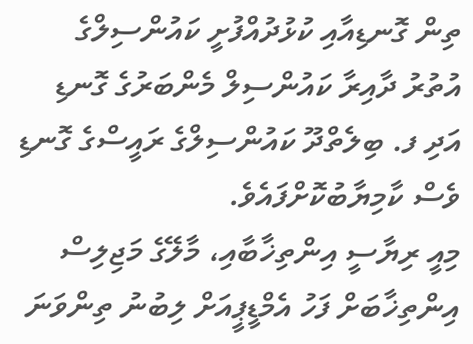ތިން ގޮނޑިއާއި ކުޅުދުއްފުށީ ކައުންސިލްގެ އުތުރު ދާއިރާ ކައުންސިލް މެންބަރުގެ ގޮނޑި އަދި ފ. ބިލެތްދޫ ކައުންސިލްގެ ރައީސްގެ ގޮނޑި ވެސް ކާމިޔާބުކޮށްފައެވެ.
މިއީ ރިޔާސީ އިންތިޚާބާއި، މާލޭގެ މަޖިލިސް އިންތިޚާބަށް ފަހު އެމްޑީޕީއަށް ލިބުނު ތިންވަނަ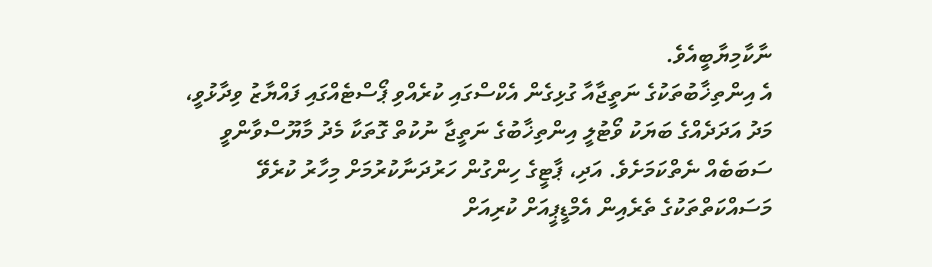ނާކާމިޔާބީއެވެ.
އެ އިންތިޚާބުތަކުގެ ނަތީޖާއާ ގުޅިގެން އެކްސްގައި ކުރެއްވި ޕޯސްޓެއްގައި ފައްޔާޒު ވިދާޅުވީ، މަދު އަދަދެއްގެ ބަޔަކު ވޯޓުލީ އިންތިޚާބުގެ ނަތީޖާ ނުކުތް ގޮތަކާ މެދު މާޔޫސްވާންވީ ސަބަބެއް ނެތްކަމަށެވެ. އަދި، ޕާޓީގެ ހިންގުން ހަރުދަނާކުރުމަށް މިހާރު ކުރެވޭ މަސައްކަތްތަކުގެ ތެރެއިން އެމްޑީޕީއަށް ކުރިއަށް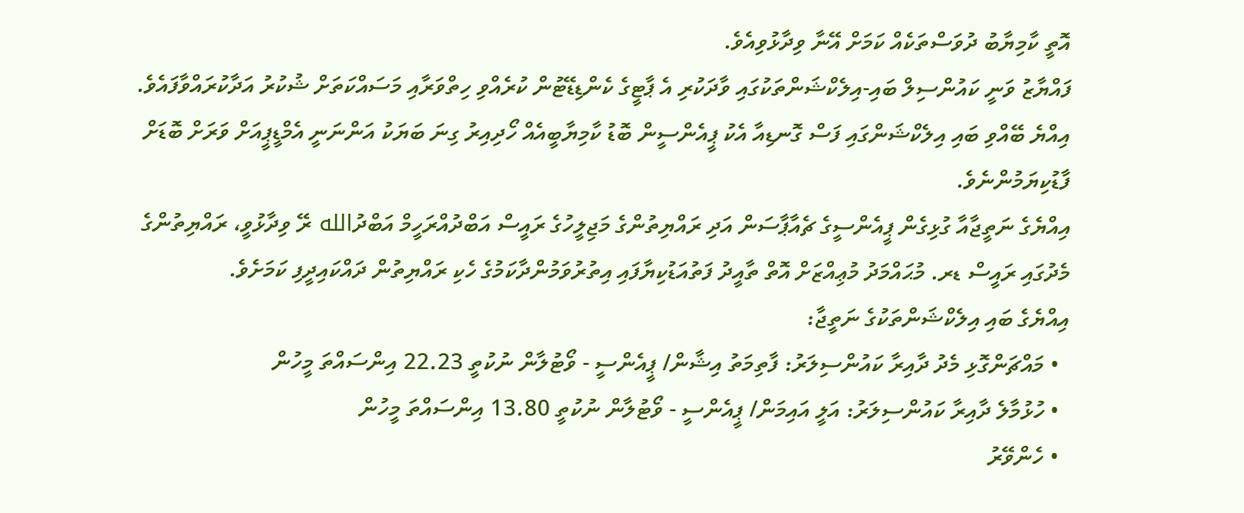އޮތީ ކާމިޔާބު ދުވަސްތަކެއް ކަމަށް އޭނާ ވިދާޅުވިއެވެ.
ފައްޔާޒު ވަނީ ކައުންސިލް ބައި-އިލެކްޝަންތަކުގައި ވާދަކުރި އެ ޕާޓީގެ ކެންޑިޑޭޓުން ކުރެއްވި ހިތްވަރާއި މަސައްކަތަށް ޝުކުރު އަދާކުރައްވާފައެވެ.
އިއްޔެ ބޭއްވި ބައި އިލެކްޝަންގައި ފަސް ގޮނޑިއާ އެކު ޕީއެންސީން ބޮޑު ކާމިޔާބީއެއް ހޯދިއިރު ގިނަ ބަޔަކު އަންނަނީ އެމްޑީޕީއަށް ވަރަށް ބޮޑަށް ފާޑުކިޔަމުންނެވެ.
އިއްޔެގެ ނަތީޖާއާ ގުޅިގެން ޕީއެންސީގެ ޗެއާޕާސަން އަދި ރައްޔިތުންގެ މަޖިލީހުގެ ރައީސް އަބްދުއްރަހީމް އަބްދުالله ރޭ ވިދާޅުވީ، ރައްޔިތުންގެ މެދުގައި ރައީސް ޑރ. މުޙައްމަދު މުޢިއްޒަށް އޮތް ތާއީދު ފަތުއަޑުކިޔާފައި އިތުރުވަމުންދާކަމުގެ ހެކި ރައްޔިތުން ދައްކައިދީފި ކަމަށެވެ.
އިއްޔެގެ ބައި އިލެކްޝަންތަކުގެ ނަތީޖާ:
  • މައްޗަންގޮޅި މެދު ދާއިރާ ކައުންސިލަރު: ފާތިމަތު އިޝާން/ ޕީއެންސީ - ވޯޓުލާން ނުކުތީ 22.23 އިންސައްތަ މީހުން
  • ހުޅުމާލެ ދާއިރާ ކައުންސިލަރު: އަލީ އައިމަން/ ޕީއެންސީ - ވޯޓުލާން ނުކުތީ 13.80 އިންސައްތަ މީހުން
  • ހެންވޭރު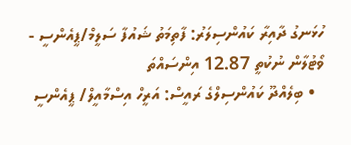ހުޅަނގު ދާއިރާ ކައުންސިލަރު: ފާތިމަތު ޝައުފާ ސަލީމް/ޕީއެންސީ - ވޯޓުލާން ނުކުތީ 12.87 އިންސައްތަ
  • ބިލެއްދޫ ކައުންސިލްގެ ރައީސް: އަރީހް އިސްމާއީލް/ ޕީއެންސީ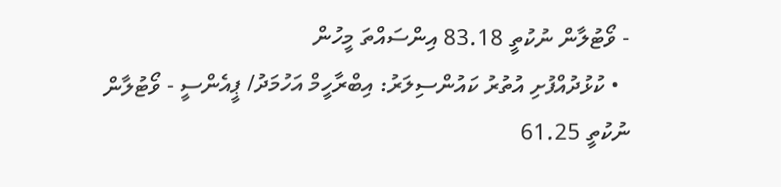- ވޯޓުލާން ނުކުތީ 83.18 އިންސައްތަ މީހުން
  • ކުޅުދުއްފުށި އުތުރު ކައުންސިލަރު: އިބްރާހީމް އަހުމަދު/ ޕީއެންސީ - ވޯޓުލާން ނުކުތީ 61.25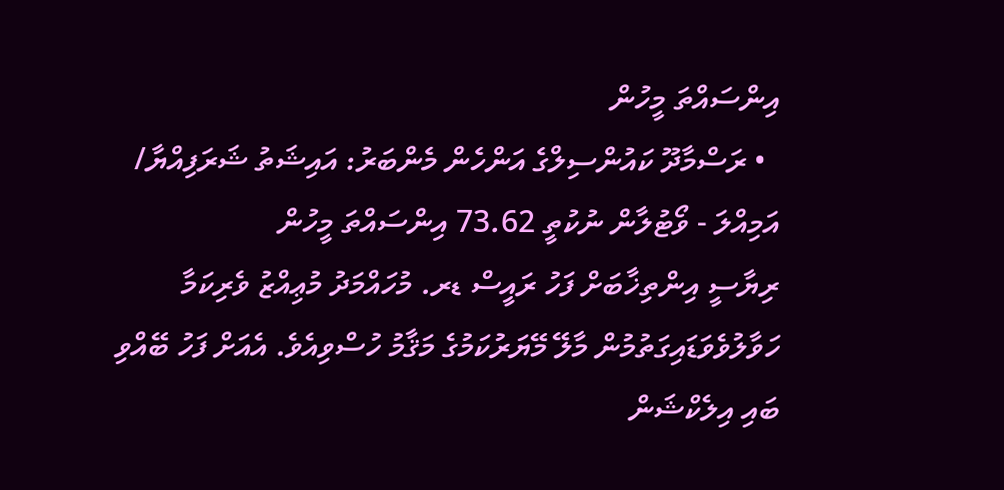އިންސައްތަ މީހުން
  • ރަސްމާދޫ ކައުންސިލްގެ އަންހެން މެންބަރު: އައިޝަތު ޝަރަފިއްޔާ/ އަމިއްލަ - ވޯޓުލާން ނުކުތީ 73.62 އިންސައްތަ މީހުން
ރިޔާސީ އިންތިޚާބަށް ފަހު ރައީސް ޑރ. މުހައްމަދު މުޢިއްޒު ވެރިކަމާ ހަވާލުވެވަޑައިގަތުމުން މާލޭ މޭޔަރުކަމުގެ މަޤާމު ހުސްވިއެވެ. އެއަށް ފަހު ބޭއްވި ބައި އިލެކްޝަން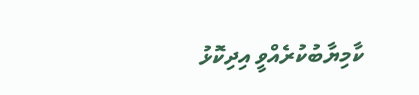ކާމިޔާބުކުރެއްވީ އިދިކޮޅު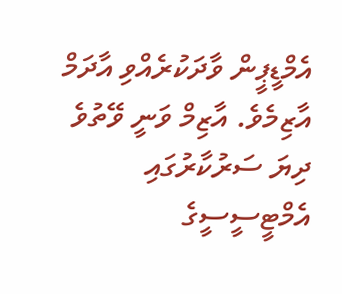އެމްޑީޕީން ވާދަކުރެއްވި އާދަމް އާޒިމެވެ. އާޒިމް ވަނީ ވޭތުވެ ދިޔަ ސަރުކާރުގައި އެމްޓީސީސީގެ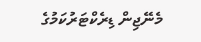މެނޭޖިން ޑިރެކްޓަރުކަމުގެ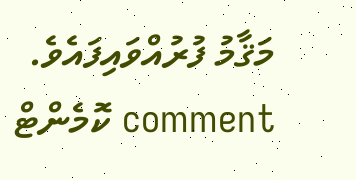މަޤާމު ފުރުއްވައިފައެވެ.
comment ކޮމެންޓް